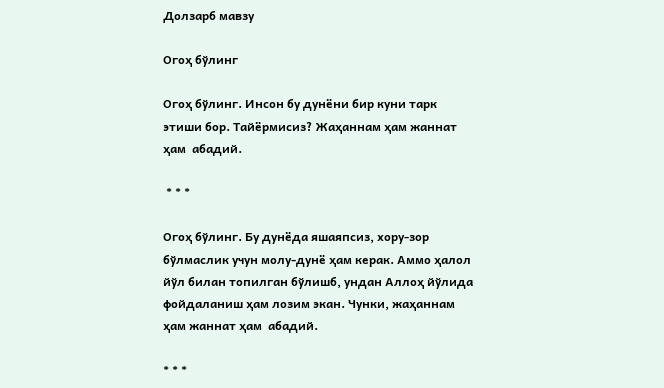Долзарб мавзу

Огоҳ бўлинг

Огоҳ бўлинг. Инсон бу дунёни бир куни тарк этиши бор. Тайёрмисиз? Жаҳаннам ҳам жаннат ҳам  абадий.

 * * *

Огоҳ бўлинг. Бу дунёда яшаяпсиз, хору-зор бўлмаслик учун молу-дунё ҳам керак. Аммо ҳалол йўл билан топилган бўлишб, ундан Аллоҳ йўлида фойдаланиш ҳам лозим экан. Чунки, жаҳаннам ҳам жаннат ҳам  абадий.

* * *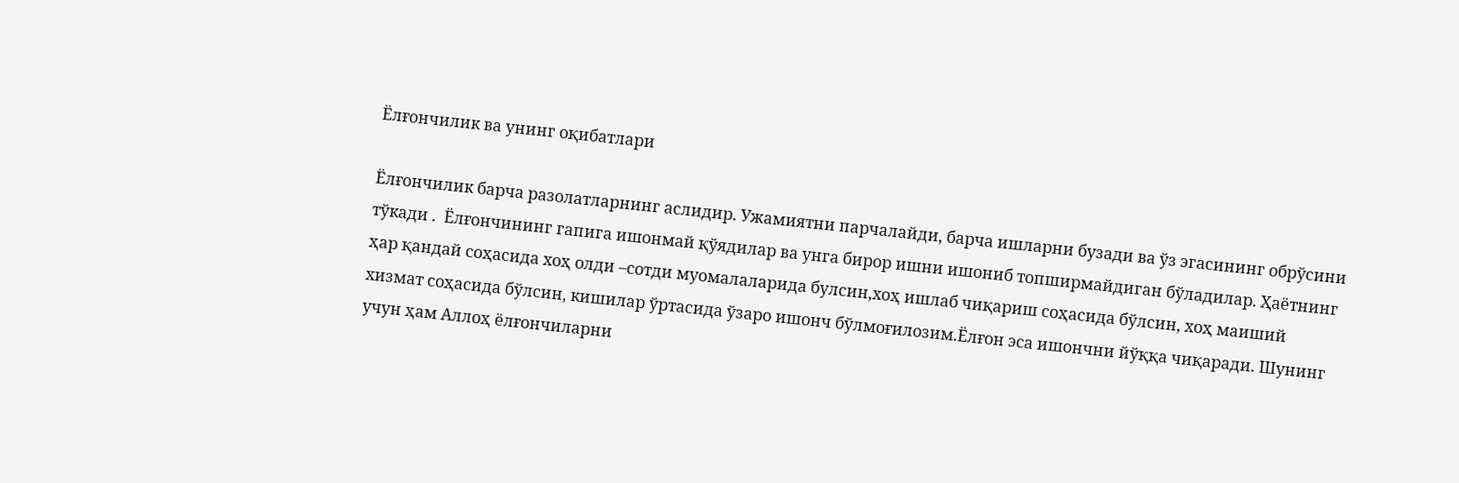Ёлғончилик ва унинг оқибатлари

Ёлғончилик барча разолатларнинг аслидир. Ужамиятни парчалайди, барча ишларни бузади ва ўз эгасининг обрўсини тўкади .  Ёлғончининг гапига ишонмай қўядилар ва унга бирор ишни ишониб топширмайдиган бўладилар. Ҳаётнинг ҳар қандай соҳасида хоҳ олди –сотди муомалаларида булсин,хоҳ ишлаб чиқариш соҳасида бўлсин, хоҳ маиший хизмат соҳасида бўлсин, кишилар ўртасида ўзаро ишонч бўлмоғилозим.Ёлғон эса ишончни йўққа чиқаради. Шунинг учун ҳам Аллоҳ ёлғончиларни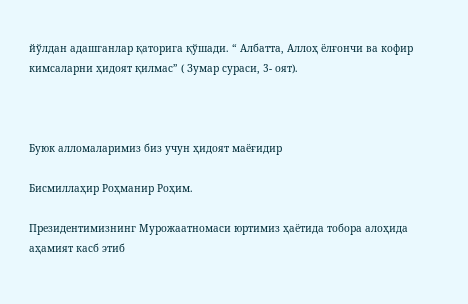йўлдан адашганлар қаторига қўшади. “ Албатта, Аллоҳ ёлғончи ва кофир кимсаларни ҳидоят қилмас” ( Зумар сураси, 3- оят).



Буюк алломаларимиз биз учун ҳидоят маёғидир

Бисмиллаҳир Роҳманир Роҳим.

Президентимизнинг Мурожаатномаси юртимиз ҳаётида тобора алоҳида аҳамият касб этиб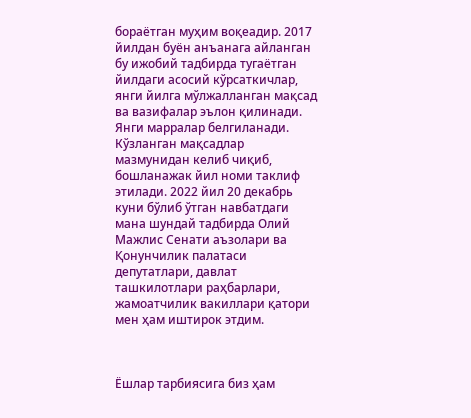бораётган муҳим воқеадир. 2017 йилдан буён анъанага айланган бу ижобий тадбирда тугаётган йилдаги асосий кўрсаткичлар, янги йилга мўлжалланган мақсад ва вазифалар эълон қилинади. Янги марралар белгиланади. Кўзланган мақсадлар мазмунидан келиб чиқиб, бошланажак йил номи таклиф этилади. 2022 йил 20 декабрь куни бўлиб ўтган навбатдаги мана шундай тадбирда Олий Мажлис Сенати аъзолари ва Қонунчилик палатаси депутатлари, давлат ташкилотлари раҳбарлари, жамоатчилик вакиллари қатори мен ҳам иштирок этдим.



Ёшлар тарбиясига биз ҳам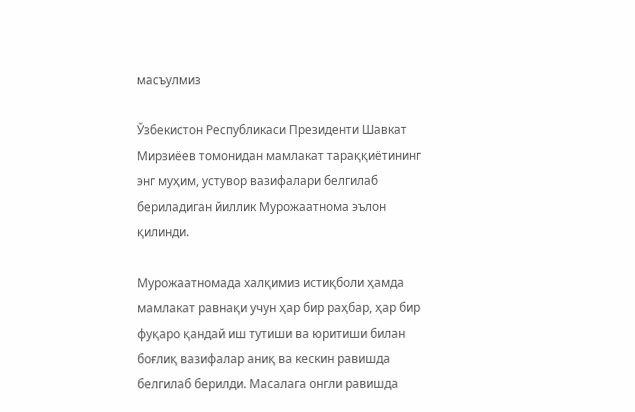масъулмиз

Ўзбекистон Республикаси Президенти Шавкат Мирзиёев томонидан мамлакат тараққиётининг энг муҳим, устувор вазифалари белгилаб бериладиган йиллик Мурожаатнома эълон қилинди.

Мурожаатномада халқимиз истиқболи ҳамда мамлакат равнақи учун ҳар бир раҳбар, ҳар бир фуқаро қандай иш тутиши ва юритиши билан боғлиқ вазифалар аниқ ва кескин равишда белгилаб берилди. Масалага онгли равишда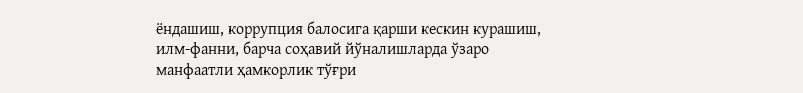ёндашиш, коррупция балосига қарши кескин курашиш, илм-фанни, барча соҳавий йўналишларда ўзаро манфаатли ҳамкорлик тўғри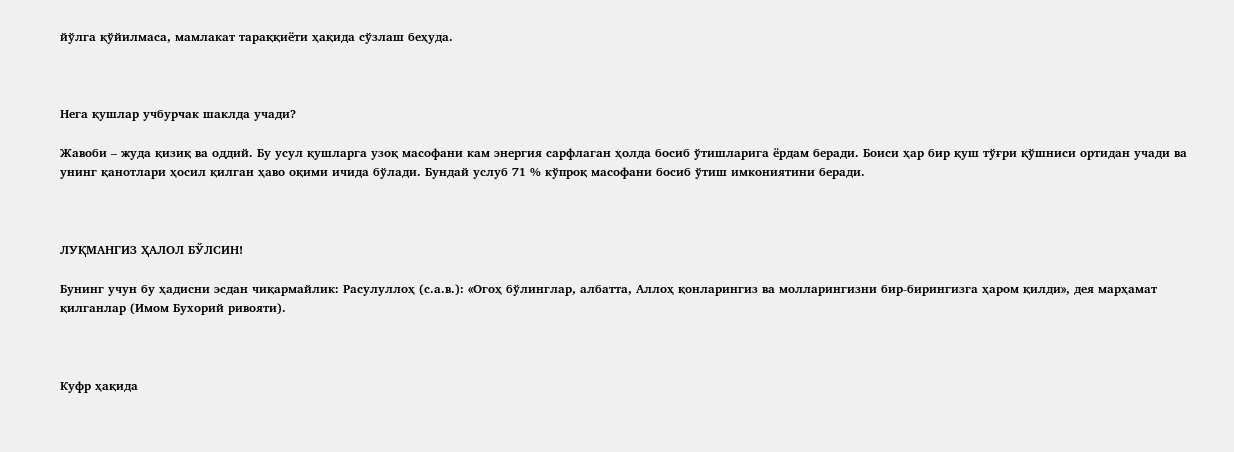йўлга қўйилмаса, мамлакат тараққиёти ҳақида сўзлаш беҳуда.



Нега қушлар учбурчак шаклда учади?

Жавоби – жуда қизиқ ва оддий. Бу усул қушларга узоқ масофани кам энергия сарфлаган ҳолда босиб ўтишларига ёрдам беради. Боиси ҳар бир қуш тўғри қўшниси ортидан учади ва унинг қанотлари ҳосил қилган ҳаво оқими ичида бўлади. Бундай услуб 71 % кўпроқ масофани босиб ўтиш имкониятини беради.



ЛУҚМАНГИЗ ҲАЛОЛ БЎЛСИН!

Бунинг учун бу ҳадисни эсдан чиқармайлик: Расулуллоҳ (с.а.в.): «Огоҳ бўлинглар, албатта, Аллоҳ қонларингиз ва молларингизни бир-бирингизга ҳаром қилди», дея марҳамат қилганлар (Имом Бухорий ривояти).



Куфр ҳақида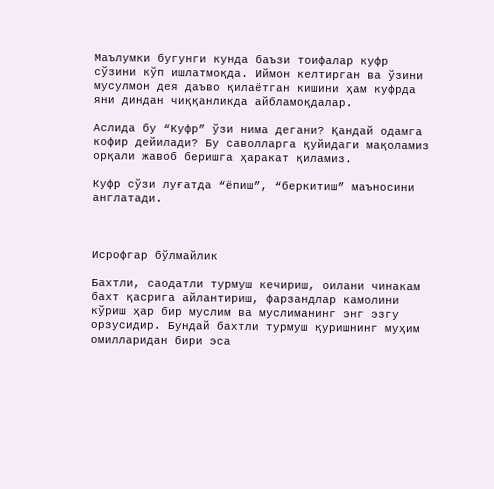Маълумки бугунги кунда баъзи тоифалар куфр сўзини кўп ишлатмоқда. Иймон келтирган ва ўзини мусулмон дея даъво қилаётган кишини ҳам куфрда яни диндан чиққанликда айбламоқдалар.

Аслида бу “Куфр” ўзи нима дегани? Қандай одамга кофир дейилади? Бу саволларга қуйидаги мақоламиз орқали жавоб беришга ҳаракат қиламиз.

Куфр сўзи луғатда “ёпиш”, “беркитиш” маъносини англатади.



Исрофгар бўлмайлик

Бахтли, саодатли турмуш кечириш, оилани чинакам бахт қасрига айлантириш, фарзандлар камолини кўриш ҳар бир муслим ва муслиманинг энг эзгу орзусидир. Бундай бахтли турмуш қуришнинг муҳим омилларидан бири эса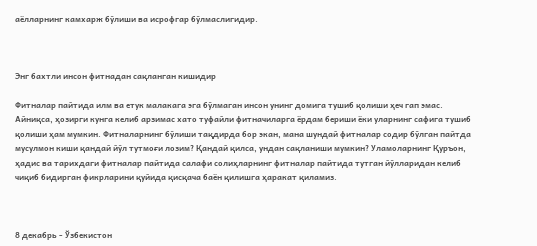аёлларнинг камхарж бўлиши ва исрофгар бўлмаслигидир.



Энг бахтли инсон фитнадан сақланган кишидир

Фитналар пайтида илм ва етук малакага эга бўлмаган инсон унинг домига тушиб қолиши ҳеч гап эмас. Айниқса, ҳозирги кунга келиб арзимас хато туфайли фитначиларга ёрдам бериши ёки уларнинг сафига тушиб қолиши ҳам мумкин. Фитналарнинг бўлиши тақдирда бор экан, мана шундай фитналар содир бўлган пайтда мусулмон киши қандай йўл тутмоғи лозим? Қандай қилса, ундан сақланиши мумкин? Уламоларнинг Қуръон, ҳадис ва тарихдаги фитналар пайтида салафи солиҳларнинг фитналар пайтида тутган йўлларидан келиб чиқиб бидирган фикрларини қуйида қисқача баён қилишга ҳаракат қиламиз.



8 декабрь - Ўзбекистон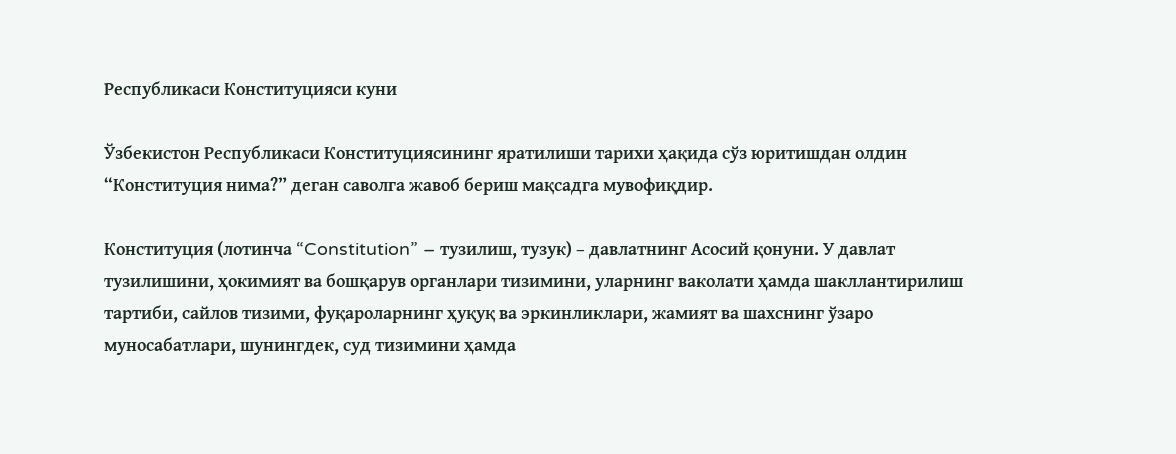Республикаси Конституцияси куни

Ўзбекистон Республикаси Конституциясининг яратилиши тарихи ҳақида сўз юритишдан олдин “Конституция нима?” деган саволга жавоб бериш мақсадга мувофиқдир.

Конституция (лотинча “Constitution” – тузилиш, тузук) – давлатнинг Асосий қонуни. У давлат тузилишини, ҳокимият ва бошқарув органлари тизимини, уларнинг ваколати ҳамда шакллантирилиш тартиби, сайлов тизими, фуқароларнинг ҳуқуқ ва эркинликлари, жамият ва шахснинг ўзаро муносабатлари, шунингдек, суд тизимини ҳамда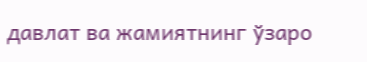давлат ва жамиятнинг ўзаро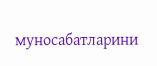муносабатларини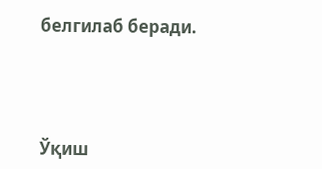белгилаб беради.




Ўқиш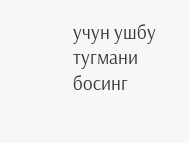учун ушбу тугмани босинг